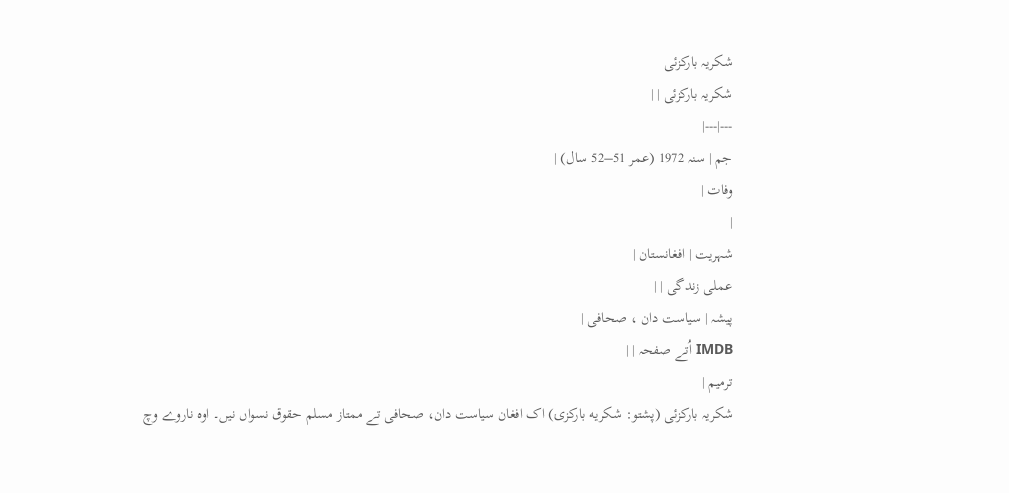شکریہ بارکزئی
شکریہ بارکزئی | |
---|---|
جم | سنہ 1972 (عمر 51–52 سال) |
وفات |
|
شہریت | افغانستان |
عملی زندگی | |
پیشہ | سیاست دان ، صحافی |
IMDB اُتے صفحہ | |
ترمیم |
شکریہ بارکزئی (پشتو: شکريه بارکزۍ) اک افغان سیاست دان، صحافی تے ممتاز مسلم حقوق نسواں نيں۔ اوہ ناروے وچ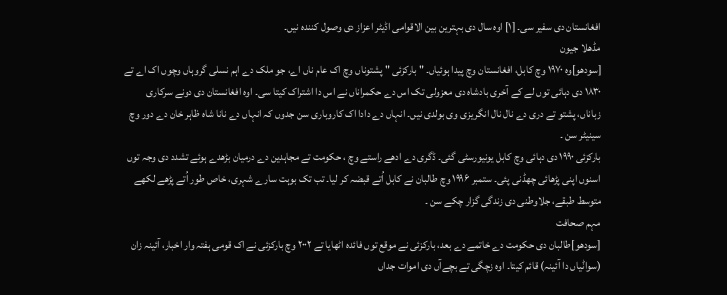افغانستان دی سفیر سی۔ [۱] اوہ سال دی بہترین بین الاقوامی اڈیٹر اعزاز دی وصول کنندہ نيں۔
مڈھلا جیون
[سودھو]وہ ۱۹۷۰ وچ کابل، افغانستان وچ پیدا ہوئیاں۔ " بارکزئی " پشتوناں وچ اک عام ناں اے، جو ملک دے اہم نسلی گروہاں وچوں اک اے تے ۱۸۳۰ دی دہائی توں لے کے آخری بادشاہ دی معزولی تک اس دے حکمراناں نے اس دا اشتراک کيتا سی۔ اوہ افغانستان دی دونے سرکاری زباناں، پشتو تے دری دے نال نال انگریزی وی بولدی نيں۔ انہاں دے دادا اک کاروباری سن جدوں کہ انہاں دے نانا شاہ ظاہر خان دے دور وچ سینیٹر سن ۔
بارکزئی ۱۹۹۰ دی دہائی وچ کابل یونیورسٹی گئی۔ ڈگری دے ادھے راستے وچ ، حکومت تے مجاہدین دے درمیان بڑھدے ہوئے تشدد دی وجہ توں اسنوں اپنی پڑھائی چھڈنی پئی۔ ستمبر ۱۹۹۶ وچ طالبان نے کابل اُتے قبضہ کر ليا۔ تب تک بوہت سارے شہری، خاص طور اُتے پڑھے لکھے متوسط طبقے، جلاوطنی دی زندگی گزار چکے سن ۔
مہم صحافت
[سودھو]طالبان دی حکومت دے خاتمے دے بعد، بارکزئی نے موقع توں فائدہ اٹھایا تے ۲۰۰۲ وچ بارکزئی نے اک قومی ہفتہ وار اخبار، آئینہ زان (سواݨیاں دا آئینہ) قائم کيتا۔ اوہ زچگی تے بچےآں دی اموات جداں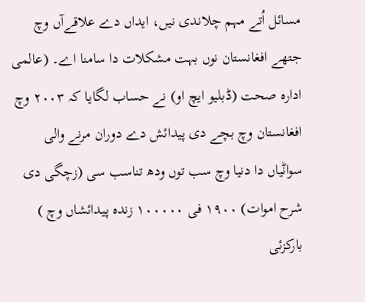مسائل اُتے مہم چلاندی نيں، ایداں دے علاقےآں وچ جتھے افغانستان نوں بہت مشکلات دا سامنا اے۔ (عالمی ادارہ صحت (ڈبلیو ایچ او) نے حساب لگایا کہ ۲۰۰۳ وچ افغانستان وچ بچے دی پیدائش دے دوران مرنے والی سواݨیاں دا دنیا وچ سب توں ودھ تناسب سی (زچگی دی شرح اموات) ۱۹۰۰ فی ۱۰۰۰۰۰ زندہ پیدائشاں وچ ) بارکزئی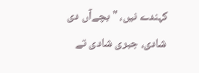کہندے نيں، " بچےآں دی شادی، جبری شادی تے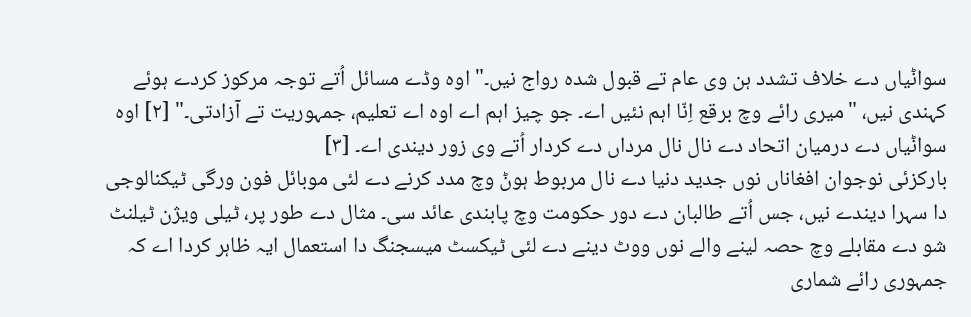سواݨیاں دے خلاف تشدد ہن وی عام تے قبول شدہ رواج نيں۔" اوہ وڈے مسائل اُتے توجہ مرکوز کردے ہوئے کہندی نيں، "میری رائے وچ برقع اِنّا اہم نئيں اے۔ جو چیز اہم اے اوہ اے تعلیم، جمہوریت تے آزادتی۔" [۲] اوہ سواݨیاں دے درمیان اتحاد دے نال نال مرداں دے کردار اُتے وی زور دیندی اے۔ [۳]
بارکزئی نوجوان افغاناں نوں جدید دنیا دے نال مربوط ہوݨ وچ مدد کرنے دے لئی موبائل فون ورگی ٹیکنالوجی دا سہرا دیندے نيں، جس اُتے طالبان دے دور حکومت وچ پابندی عائد سی۔ مثال دے طور پر، ٹیلی ویژن ٹیلنٹ شو دے مقابلے وچ حصہ لینے والے نوں ووٹ دینے دے لئی ٹیکسٹ میسجنگ دا استعمال ایہ ظاہر کردا اے کہ جمہوری رائے شماری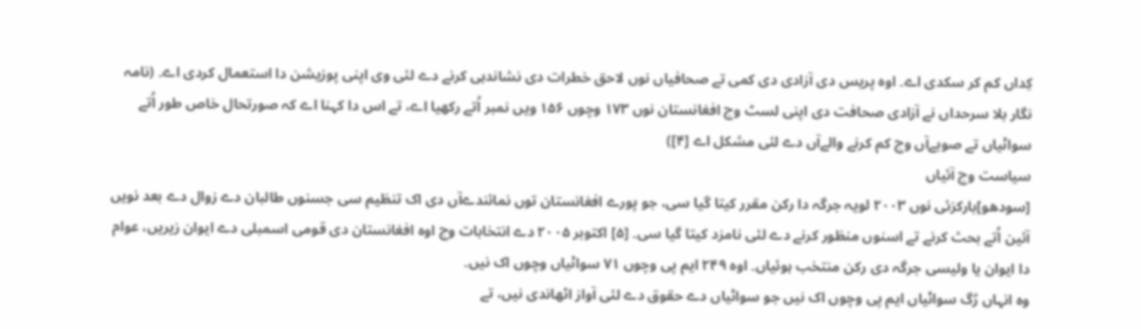کِداں کم کر سکدی اے۔ اوہ پریس دی آزادی دی کمی تے صحافیاں نوں لاحق خطرات دی نشاندہی کرنے دے لئی وی اپنی پوزیشن دا استعمال کردی اے۔ (نامہ نگار بلا سرحداں نے آزادی صحافت دی اپنی لسٹ وچ افغانستان نوں ۱۷۳ وچوں ۱۵۶ ويں نمبر اُتے رکھیا اے، تے اس دا کہنا اے کہ صورتحال خاص طور اُتے سواݨیاں تے صوبےآں وچ کم کرنے والےآں دے لئی مشکل اے [۴])
سیاست وچ آئیاں
[سودھو]بارکزئی نوں ۲۰۰۳ لویہ جرگہ دا رکن مقرر کيتا گیا سی، جو پورے افغانستان توں نمائندےآں دی اک تنظیم سی جسنوں طالبان دے زوال دے بعد نويں آئین اُتے بحث کرنے تے اسنوں منظور کرنے دے لئی نامزد کيتا گیا سی۔ [۵] اکتوبر ۲۰۰۵ دے انتخابات وچ اوہ افغانستان دی قومی اسمبلی دے ایوان زیريں، عوام دا ایوان یا ولیسی جرگہ دی رکن منتخب ہوئیاں۔ اوہ ۲۴۹ ایم پی وچوں ۷۱ سواݨیاں وچوں اک نيں۔
وہ انہاں رُگ سواݨیاں ایم پی وچوں اک نيں جو سواݨیاں دے حقوق دے لئی آواز اٹھاندی نيں، تے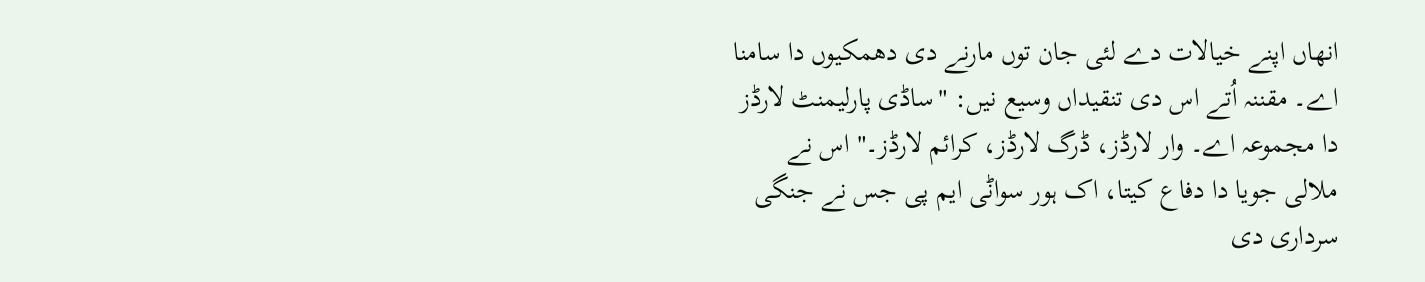انھاں اپنے خیالات دے لئی جان توں مارنے دی دھمکیوں دا سامنا اے۔ مقننہ اُتے اس دی تنقیداں وسیع نيں: "ساڈی پارلیمنٹ لارڈز دا مجموعہ اے۔ وار لارڈز، ڈرگ لارڈز، کرائم لارڈز۔" اس نے ملالی جویا دا دفاع کیتا، اک ہور سواݨی ایم پی جس نے جنگی سرداری دی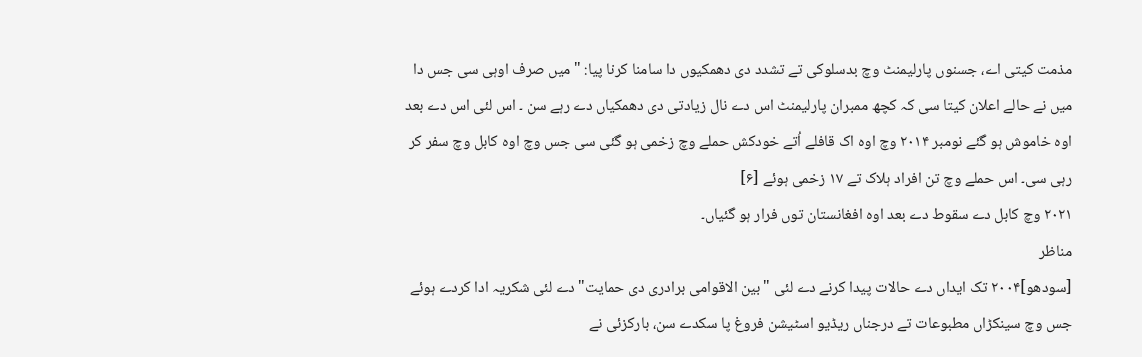مذمت کيتی اے، جسنوں پارلیمنٹ وچ بدسلوکی تے تشدد دی دھمکیوں دا سامنا کرنا پيا: "ميں صرف اوہی سی جس دا ميں نے حالے اعلان کيتا سی کہ کچھ ممبران پارلیمنٹ اس دے نال زیادتی دی دھمکیاں دے رہے سن ۔ اس لئی اس دے بعد اوہ خاموش ہو گئے نومبر ۲۰۱۴ وچ اوہ اک قافلے اُتے خودکش حملے وچ زخمی ہو گئی سی جس وچ اوہ کابل وچ سفر کر رہی سی۔ اس حملے وچ تن افراد ہلاک تے ۱۷ زخمی ہوئے [۶]
۲۰۲۱ وچ کابل دے سقوط دے بعد اوہ افغانستان توں فرار ہو گئياں۔
مناظر
[سودھو]۲۰۰۴ تک ایداں دے حالات پیدا کرنے دے لئی "بین الاقوامی برادری دی حمایت" دے لئی شکریہ ادا کردے ہوئے جس وچ سینکڑاں مطبوعات تے درجناں ریڈیو اسٹیشن فروغ پا سکدے سن، بارکزئی نے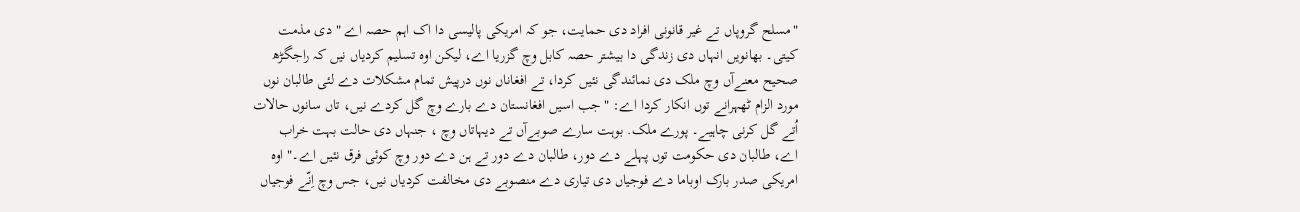"مسلح گروپاں تے غیر قانونی افراد دی حمایت، جو کہ امریکی پالیسی دا اک اہم حصہ اے " دی مذمت کيتی۔ بھانويں انہاں دی زندگی دا بیشتر حصہ کابل وچ گزریا اے، لیکن اوہ تسلیم کردیاں نيں کہ راجگڑھ صحیح معنےآں وچ ملک دی نمائندگی نئيں کردا، تے افغاناں نوں درپیش تمام مشکلات دے لئی طالبان نوں مورد الزام ٹھہرانے توں انکار کردا اے: "جب اسيں افغانستان دے بارے وچ گل کردے نيں، تاں سانوں حالات اُتے گل کرنی چاہیے۔ پورے ملک. بوہت سارے صوبےآں تے دیہاتاں وچ ، جنہاں دی حالت بہت خراب اے، طالبان دی حکومت توں پہلے دے دور، طالبان دے دور تے ہن دے دور وچ کوئی فرق نئيں اے۔" اوہ امریکی صدر بارک اوباما دے فوجیاں دی تیاری دے منصوبے دی مخالفت کردیاں نيں، جس وچ اِنّے فوجیاں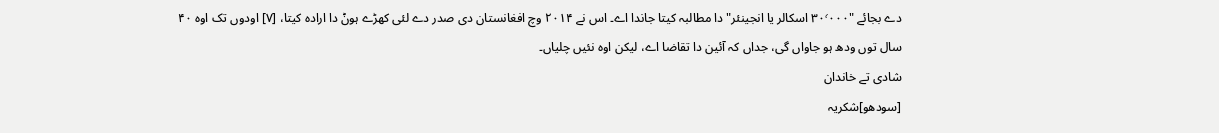دے بجائے "۳۰٬۰۰۰ اسکالر یا انجینئر" دا مطالبہ کيتا جاندا اے۔ اس نے ۲۰۱۴ وچ افغانستان دی صدر دے لئی کھڑے ہوݨ دا ارادہ کیتا، [۷] اودوں تک اوہ ۴۰ سال توں ودھ ہو جاواں گی، جداں کہ آئین دا تقاضا اے، لیکن اوہ نئيں چلياں۔
شادی تے خاندان
[سودھو]شکریہ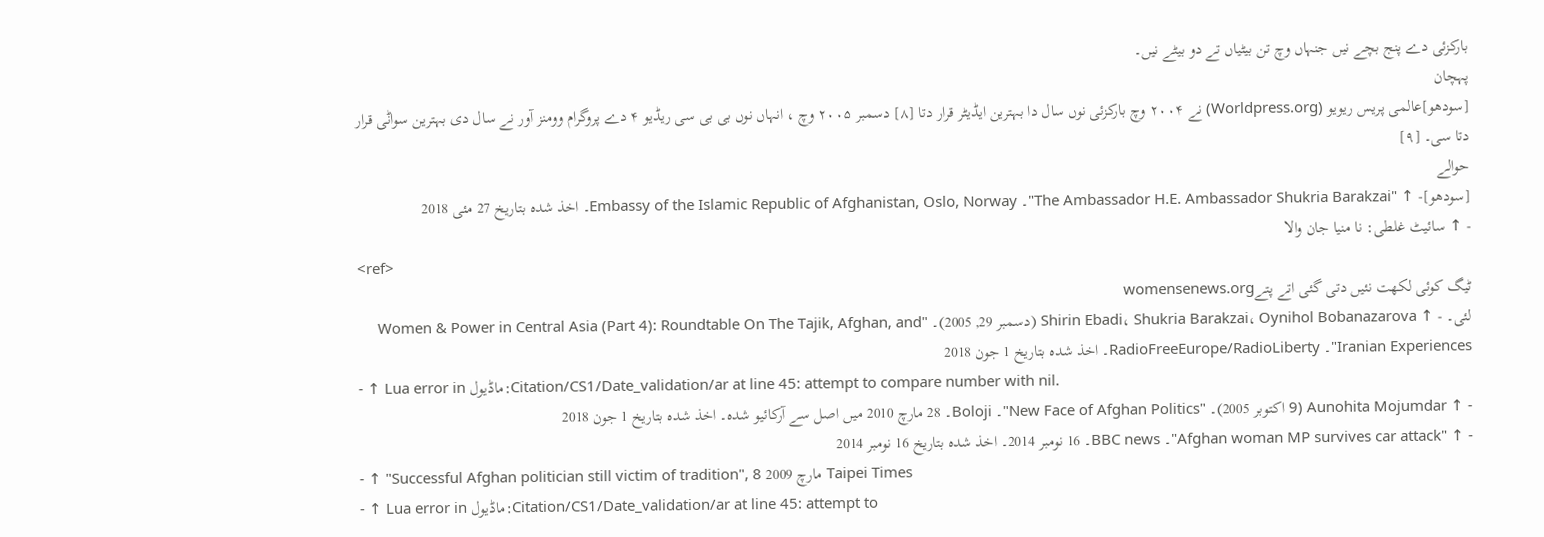بارکزئی دے پنج بچے نيں جنہاں وچ تن بیٹیاں تے دو بیٹے نيں۔
پہچان
[سودھو]عالمی پریس ریویو (Worldpress.org) نے ۲۰۰۴ وچ بارکزئی نوں سال دا بہترین ایڈیٹر قرار دتا [۸] دسمبر ۲۰۰۵ وچ ، انہاں نوں بی بی سی ریڈیو ۴ دے پروگرام وومنز آور نے سال دی بہترین سواݨی قرار دتا سی۔ [۹]
حوالے
[سودھو]- ↑ "The Ambassador H.E. Ambassador Shukria Barakzai"۔ Embassy of the Islamic Republic of Afghanistan, Oslo, Norway۔ اخذ شدہ بتاریخ 27 مئی 2018
- ↑ سائیٹ غلطی: نا منیا جان والا
<ref>
ٹیگ کوئی لکھت نئیں دتی گئی اتے پتےwomensenews.org
لئی۔ - ↑ Shirin Ebadi، Shukria Barakzai، Oynihol Bobanazarova (دسمبر 29, 2005)۔ "Women & Power in Central Asia (Part 4): Roundtable On The Tajik, Afghan, and Iranian Experiences"۔ RadioFreeEurope/RadioLiberty۔ اخذ شدہ بتاریخ 1 جون 2018
- ↑ Lua error in ماڈیول:Citation/CS1/Date_validation/ar at line 45: attempt to compare number with nil.
- ↑ Aunohita Mojumdar (9 اکتوبر 2005)۔ "New Face of Afghan Politics"۔ Boloji۔ 28 مارچ 2010 میں اصل سے آرکائیو شدہ۔ اخذ شدہ بتاریخ 1 جون 2018
- ↑ "Afghan woman MP survives car attack"۔ BBC news۔ 16 نومبر 2014۔ اخذ شدہ بتاریخ 16 نومبر 2014
- ↑ "Successful Afghan politician still victim of tradition", 8 مارچ 2009 Taipei Times
- ↑ Lua error in ماڈیول:Citation/CS1/Date_validation/ar at line 45: attempt to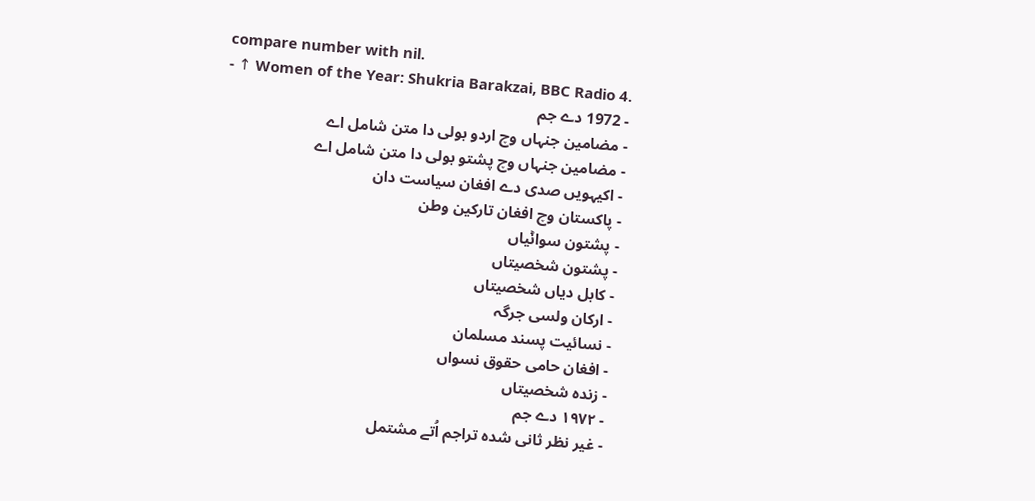compare number with nil.
- ↑ Women of the Year: Shukria Barakzai, BBC Radio 4.
- 1972 دے جم
- مضامین جنہاں وچ اردو بولی دا متن شامل اے
- مضامین جنہاں وچ پشتو بولی دا متن شامل اے
- اکیہويں صدی دے افغان سیاست دان
- پاکستان وچ افغان تارکین وطن
- پشتون سواݨیاں
- پشتون شخصیتاں
- کابل دیاں شخصیتاں
- ارکان ولسی جرگہ
- نسائیت پسند مسلمان
- افغان حامی حقوق نسواں
- زندہ شخصیتاں
- ۱۹۷۲ دے جم
- غیر نظر ثانی شدہ تراجم اُتے مشتمل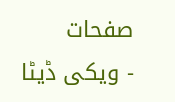صفحات
- ویکی ڈیٹا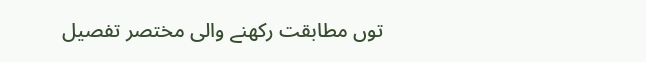توں مطابقت رکھنے والی مختصر تفصیل